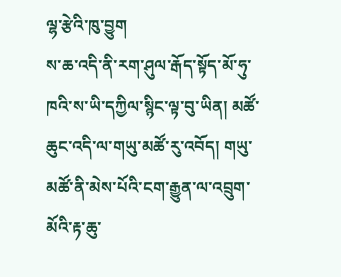ལྷ་རྩེའི་ཁུ་བྱུག
ས་ཆ་འདི་ནི་རག་ཤུལ་རྒོད་སྟོད་མོ་ཧུ་ཁའི་ས་ཡི་དཀྱིལ་སྙིང་ལྟ་བུ་ཡིན། མཚོ་ཆུང་འདི་ལ་གཡུ་མཚོ་རུ་འབོད། གཡུ་མཚོ་ནི་མེས་པོའི་ངག་རྒྱུན་ལ་འབྲུག་མོའི་རྟ་ཆུ་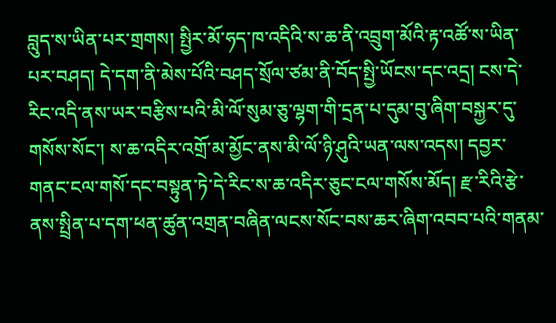བླུད་ས་ཡིན་པར་གྲགས། སྤྱིར་མོ་ཧད་ཁ་འདིའི་ས་ཆ་ནི་འབྲུག་མོའི་རྟ་འཚོ་ས་ཡིན་པར་བཤད། དེ་དག་ནི་མེས་པོའི་བཤད་སྲོལ་ཙམ་ནི་བོད་སྤྱི་ཡོངས་དང་འདྲ། ངས་དེ་རིང་འདི་ནས་ཡར་བརྩིས་པའི་མི་ལོ་སུམ་ཅུ་ལྷག་གི་དྲན་པ་དུམ་བུ་ཞིག་བསྐྱར་དུ་གསོས་སོང་། ས་ཆ་འདིར་འགྲོ་མ་མྱོང་ནས་མི་ལོ་ཉི་ཤུའི་ཡན་ལས་འདས། དབྱར་གནང་ངལ་གསོ་དང་བསྟུན་ཏེ་དེ་རིང་ས་ཆ་འདིར་ཅུང་ངལ་གསོས་མོད། རྫ་རིའི་རྩེ་ནས་སྤྲིན་པ་དག་ཕན་ཚུན་འགྲན་བཞིན་ལངས་སོང་བས་ཆར་ཞིག་འབབ་པའི་གནམ་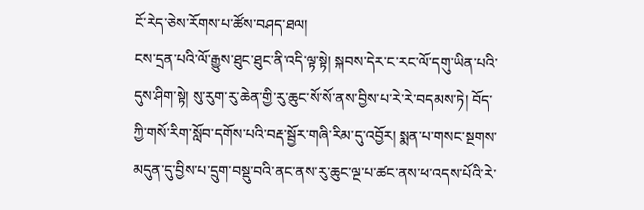ངོ་རེད་ཅེས་རོགས་པ་ཚོས་བཤད་ཐལ།
ངས་དྲན་པའི་ལོ་རྒྱུས་ཐུང་ཐུང་ནི་འདི་ལྟ་སྟེ། སྐབས་དེར་ང་རང་ལོ་དགུ་ཡིན་པའི་དུས་ཤིག་སྟེ། སུ་རུག་རུ་ཆེན་གྱི་རུ་ཆུང་སོ་སོ་ནས་བྱིས་པ་རེ་རེ་བདམས་ཏེ། བོད་ཀྱི་གསོ་རིག་སློབ་དགོས་པའི་བརྡ་སྦྱོར་གཞི་རིམ་དུ་འབྱོར། སྨན་པ་གསང་སྔགས་མདུན་དུ་བྱིས་པ་དྲུག་བསྡུ་བའི་ནང་ནས་རུ་ཆུང་ལྔ་པ་ཚང་ནས་ཕ་འདས་པོའི་རེ་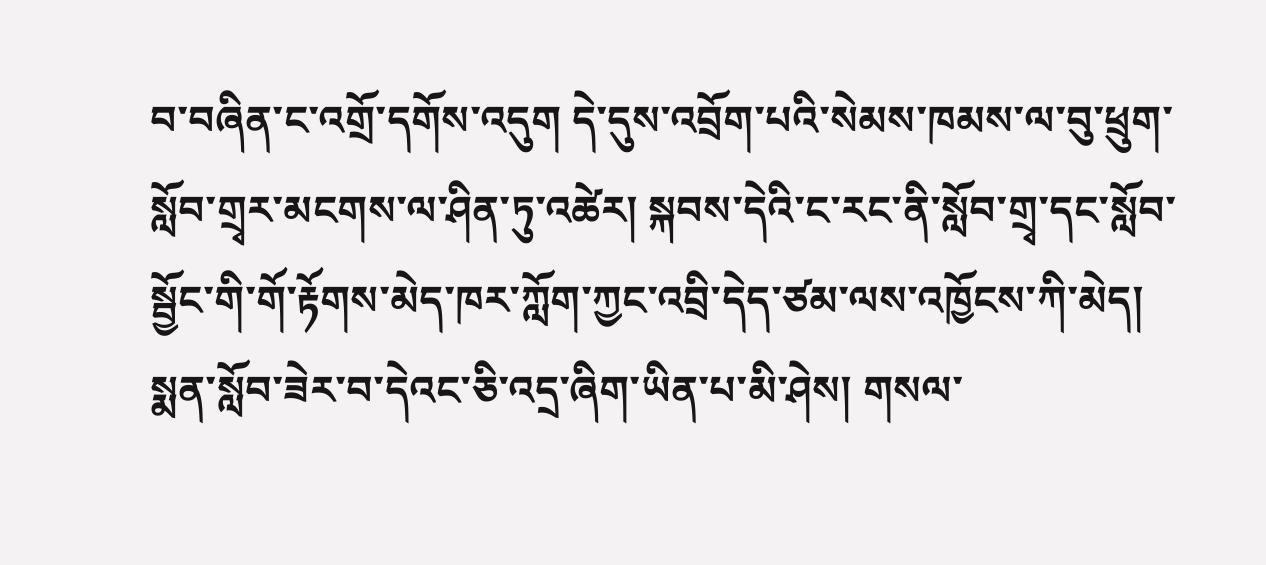བ་བཞིན་ང་འགྲོ་དགོས་འདུག དེ་དུས་འབྲོག་པའི་སེམས་ཁམས་ལ་བུ་ཕྲུག་སློབ་གྲྭར་མངགས་ལ་ཤིན་ཏུ་འཚེར། སྐབས་དེའི་ང་རང་ནི་སློབ་གྲྭ་དང་སློབ་སྦྱོང་གི་གོ་རྟོགས་མེད་ཁར་ཀློག་ཀྱང་འབྲི་དེད་ཙམ་ལས་འཁྱོངས་ཀི་མེད། སྨན་སློབ་ཟེར་བ་དེའང་ཅི་འདྲ་ཞིག་ཡིན་པ་མི་ཤེས། གསལ་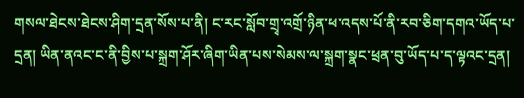གསལ་ཐེངས་ཐེངས་ཤིག་དྲན་སོས་པ་ནི། ང་རང་སློབ་གྲྭ་འགྲོ་ཉིན་ཕ་འདས་པོ་ནི་རབ་ཅིག་དགའ་ཡོད་པ་དྲན། ཡིན་ནའང་ང་ནི་བྱིས་པ་སྐྲག་ཤོར་ཞིག་ཡིན་པས་སེམས་ལ་སྐྲག་སྣང་ཕྲན་བུ་ཡོད་པ་ད་ལྟའང་དྲན།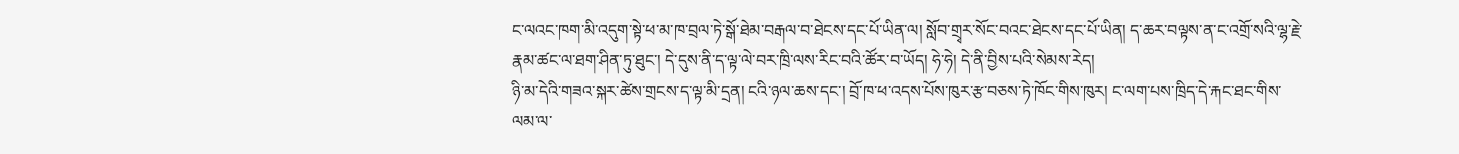ང་ལའང་ཁག་མི་འདུག་སྟེ་ཕ་མ་ཁ་བྲལ་ཏེ་སྒོ་ཐེམ་བརྒལ་བ་ཐེངས་དང་པོ་ཡིན་ལ། སློབ་གྲྭར་སོང་བའང་ཐེངས་དང་པོ་ཡིན། ད་ཆར་བལྟས་ན་ང་འགྲོ་སའི་ལྷ་རྗེ་རྣམ་ཚང་ལ་ཐག་ཤིན་ཏུ་ཐུང་། དེ་དུས་ནི་ད་ལྟ་ལེ་བར་ཁྲི་ལས་རིང་བའི་ཚོར་བ་ཡོད། ཧེ་ཧེ། དེ་ནི་བྱིས་པའི་སེམས་རེད།
ཉི་མ་དེའི་གཟའ་སྐར་ཚེས་གྲངས་ད་ལྟ་མི་དྲན། ངའི་ཉལ་ཆས་དང་། བྲོ་ཁ་ཕ་འདས་པོས་ཁུར་རྩ་བཅས་ཏེ་ཁོང་གིས་ཁུར། ང་ལག་པས་ཁྲིད་དེ་རྐང་ཐང་གིས་ལམ་ལ་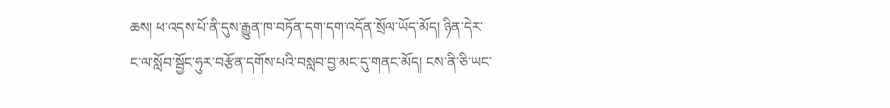ཆས། ཕ་འདས་པོ་ནི་དུས་རྒྱུན་ཁ་བཏོན་དག་དག་འདོན་སྲོལ་ཡོད་མོད། ཉིན་དེར་ང་ལ་སློབ་སྦྱོང་ཧུར་བརྩོན་དགོས་པའི་བསླབ་བྱ་མང་དུ་གནང་མོད། ངས་ནི་ཅི་ཡང་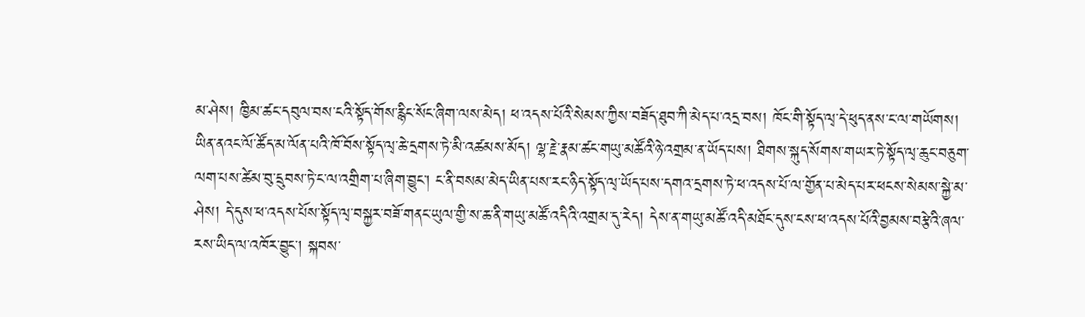མ་ཤེས། ཁྱིམ་ཚང་དབུལ་བས་ངའི་སྟོད་གོས་རྙིང་སོང་ཞིག་ལས་མེད། ཕ་འདས་པོའི་སེམས་ཀྱིས་བཟོད་ཐུབ་ཀི་མེད་པ་འདྲ་བས། ཁོང་གི་སྟོད་ལྭ་དེ་ཕུད་ནས་ང་ལ་གཡོགས། ཡིན་ནའང་ལོ་ཚོད་མ་ལོན་པའི་ཁོ་བོས་སྟོད་ལྭ་ཆེ་དྲགས་ཏེ་མི་འཚམས་མོད། ལྷ་རྗེ་རྣམ་ཚང་གཡུ་མཚོའི་ཉེ་འགྲམ་ན་ཡོད་པས། ཐིགས་སྐུད་སོགས་གཡར་ཏེ་སྟོད་ལྭ་ཆུང་བཅུག་ལག་པས་ཚེམ་བུ་དྲུབས་ཏེ་ང་ལ་འགྲིག་པ་ཞིག་བྱུང་། ང་ནི་བསམ་མེད་ཡིན་པས་རང་ཉིད་སྟོད་ལྭ་ཡོད་པས་དགའ་དྲགས་ཏེ་ཕ་འདས་པོ་ལ་གྱོན་པ་མེད་པར་ཕངས་སེམས་སྐྱེ་མ་ཤེས། དེ་དུས་ཕ་འདས་པོས་སྟོད་ལྭ་བསྐྱར་བཟོ་གནང་ཡུལ་གྱི་ས་ཆ་ནི་གཡུ་མཚོ་འདིའི་འགྲམ་དུ་རེད། དེས་ན་གཡུ་མཚོ་འདི་མཐོང་དུས་ངས་ཕ་འདས་པོའི་བྱམས་བརྩེའི་ཞལ་རས་ཡིད་ལ་འཁོར་བྱུང་། སྐབས་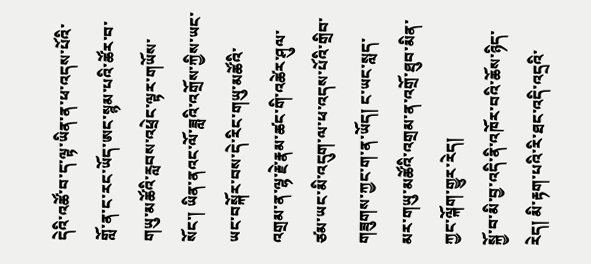དེའི་འཚོ་བ་ད་ལྟ་ཡིན་ན་ཕ་འདས་པོའི་གློ་ན་ང་རང་ཡོད་ཨང་སྙམ་པའི་ཚོར་བ་གཡུ་མཚོའི་རླབས་འཕྲེང་ལྟར་གཡོས་སོང་། ཡིན་ནའང་ལོ་ཟླའི་འགྲོས་ཀྱིས་ཡང་ཡང་བསྐོར་བས་དེ་རིང་གཡུ་མཚོའི་འགྲམ་ན་ལྷ་རྗེ་རྣམ་ཚང་གི་འཚེར་ཤུལ་ཙམ་ཡང་མི་འདུག་ལ་ཕ་འདས་པོའི་གྲིབ་གཟུགས་ཀྱང་ག་ན་ཡོད། ང་ཡང་སླད་མར་གཡུ་མཚོའི་འགྲམ་ན་འགྲོ་ཐུབ་མིན་ཀྱང་ལྐོག་གྱུར་རེད།
སྐྱོ་བ་མི་བྱ་འདི་ནི་འཁོར་བའི་ཆོས་ཉིད་རེད། མི་རྟག་པའི་རི་ཐང་འདི་འདྲའི་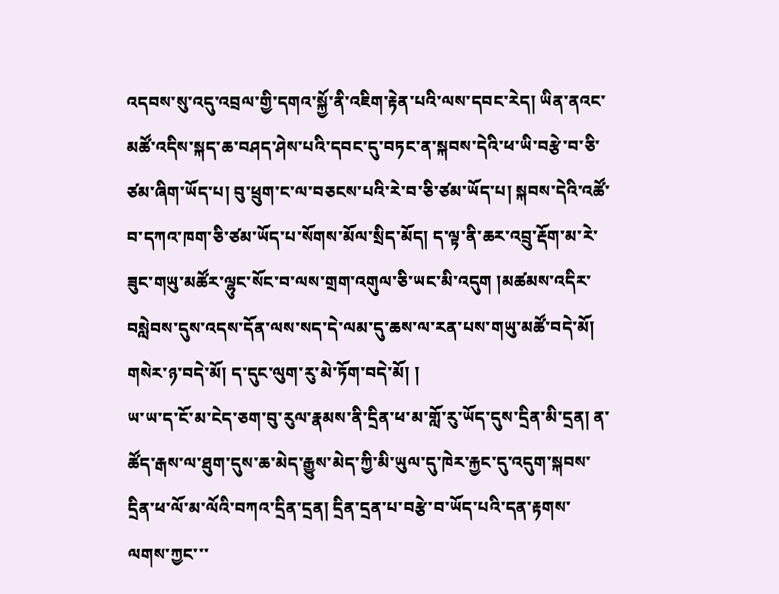འདབས་སུ་འདུ་འབྲལ་གྱི་དགའ་སྐྱོ་ནི་འཇིག་རྟེན་པའི་ལས་དབང་རེད། ཡིན་ནའང་མཚོ་འདིས་སྐད་ཆ་བཤད་ཤེས་པའི་དབང་དུ་བཏང་ན་སྐབས་དེའི་ཕ་ཡི་བརྩེ་བ་ཅི་ཙམ་ཞིག་ཡོད་པ། བུ་ཕྲུག་ང་ལ་བཅངས་པའི་རེ་བ་ཅི་ཙམ་ཡོད་པ། སྐབས་དེའི་འཚོ་བ་དཀའ་ཁག་ཅི་ཙམ་ཡོད་པ་སོགས་མོལ་སྲིད་མོད། ད་ལྟ་ནི་ཆར་འབྲུ་རྡོག་མ་རེ་ཟུང་གཡུ་མཚོར་ལྷུང་སོང་བ་ལས་གྲག་འགུལ་ཅི་ཡང་མི་འདུག །མཚམས་འདིར་བསླེབས་དུས་འདས་དོན་ལས་སད་དེ་ལམ་དུ་ཆས་ལ་རན་པས་གཡུ་མཚོ་བདེ་མོ། གསེར་ཉ་བདེ་མོ། ད་དུང་ལུག་རུ་མེ་ཏོག་བདེ་མོ། །
ཡ་ཡ་ད་ངོ་མ་ངེད་ཅག་བུ་རུལ་རྣམས་ནི་དྲིན་ཕ་མ་གློ་རུ་ཡོད་དུས་དྲིན་མི་དྲན། ན་ཚོད་རྒས་ལ་ཐུག་དུས་ཆ་མེད་རྒྱུས་མེད་ཀྱི་མི་ཡུལ་དུ་ཁེར་རྐྱང་དུ་འདུག་སྐབས་དྲིན་ཕ་ལོ་མ་ལོའི་བཀའ་དྲིན་དྲན། དྲིན་དྲན་པ་བརྩེ་བ་ཡོད་པའི་དན་རྟགས་ལགས་ཀྱང་་་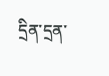དྲིན་དྲན་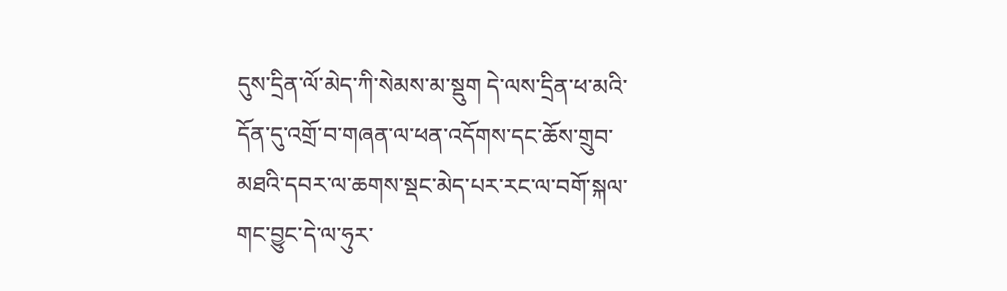དུས་དྲིན་ལོ་མེད་ཀི་སེམས་མ་སྡུག དེ་ལས་དྲིན་ཕ་མའི་དོན་དུ་འགྲོ་བ་གཞན་ལ་ཕན་འདོགས་དང་ཆོས་གྲུབ་མཐའི་དབར་ལ་ཆགས་སྡང་མེད་པར་རང་ལ་བགོ་སྐལ་གང་བྱུང་དེ་ལ་ཧུར་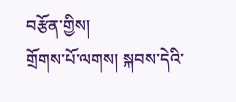བརྩོན་གྱིས།
གྲོགས་པོ་ལགས། སྐབས་དེའི་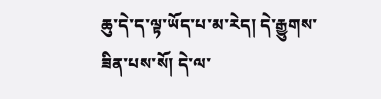ཆུ་དེ་ད་ལྟ་ཡོད་པ་མ་རེད། དེ་རྒྱུགས་ཟིན་པས་སོ། དེ་ལ་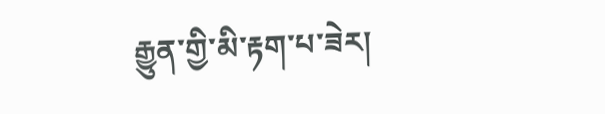རྒྱུན་གྱི་མི་རྟག་པ་ཟེར།